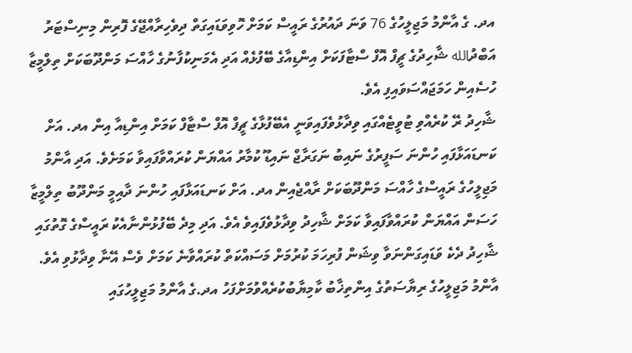އދ. ގެ އާންމު މަޖިލީހުގެ 76 ވަނަ ދައުރުގެ ރައީސް ކަމަށް ހޮވިވަޑައިގަތް ދިވެހިރާއްޖޭގެ ފޮރިން މިނިސްޓަރު އަބްދުالله ޝާހިދުގެ ޗީފް އޮފް ސްޓާފަކަށް އިންޑިއާގެ ބޭފުޅެއް އަދި އެމަނިކުފާނުގެ ހާއްސަ މަންދޫބަކަށް ތިލްމީޒާ ހުސެއިން ހަމަޖައްސަވައިފި އެވެ.
ޝާހިދު ރޭ ކުރެއްވި ޓުވީޓެއްގައި ވިދާޅުވެފައިވަނީ އެބޭފުޅާގެ ޗީފް އޮފް ސްޓާފް ކަމަށް އިންޑިއާ އިން އދ. އަށް ކަނޑައަޅާފައި ހުންނަ ސަފީރުގެ ނައިބު ނަގަރާޖް ނައިޑޫ ކުމާރު އައްޔަން ކުރައްވާފައިވާ ކަމަށެވެ. އަދި އާންމު މަޖިލީހުގެ ރައީސްގެ ހާއްސަ މަންދޫބަކަށް ރާއްޖެއިން އދ. އަށް ކަނޑައަޅާފައި ހުންނަ ދާއިމީ މަންދޫބު ތިލްމީޒާ ހަސަން އައްޔަން ކުރައްވާފައިވާ ކަމަށް ޝާހިދު ވިދާޅުވެފައިވެ އެވެ. އަދި މިދެ ބޭފުޅުންނާއެކު ރައީސްގެ ގޮތުގައި ޝާހިދު ދެކެ ވަޑައިގަންނަވާ ވިޝަން ފުރިހަމަ ކުރުމަށް މަސައްކަތް ކުރައްވާނެ ކަމަށް ވެސް އޭނާ ވިދާޅުވި އެވެ.
އާންމު މަޖިލީހުގެ ރިޔާސަތުގެ އިންތިޚާބު ކާމިޔާބުކުރެއްވުމަށްފަހު އދ.ގެ އާންމު މަޖިލީހުގައި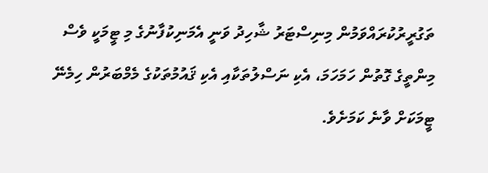ތަގުރީރުކުރައްވަމުން މިނިސްޓަރު ޝާހިދު ވަނީ އެމަނިކުފާނުގެ މި ޓީމަކީ ވެސް މިންތީގެ ގޮތުން ހަމަހަމަ، އެކި ނަސްލުތަކާއި އެކި ޤައުމުތަކުގެ މެމްބަރުން ހިމެނޭ ޓީމަކަށް ވާނެ ކަމަށެވެ.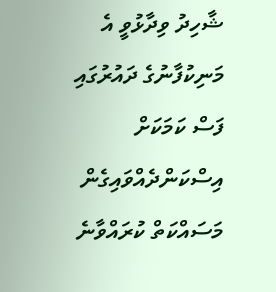ޝާހިދު ވިދާޅުވީ އެ މަނިކުފާނުގެ ދައުރުގައި ފަސް ކަމަކަށް އިސްކަންދެއްވައިގެން މަސައްކަތް ކުރައްވާނެ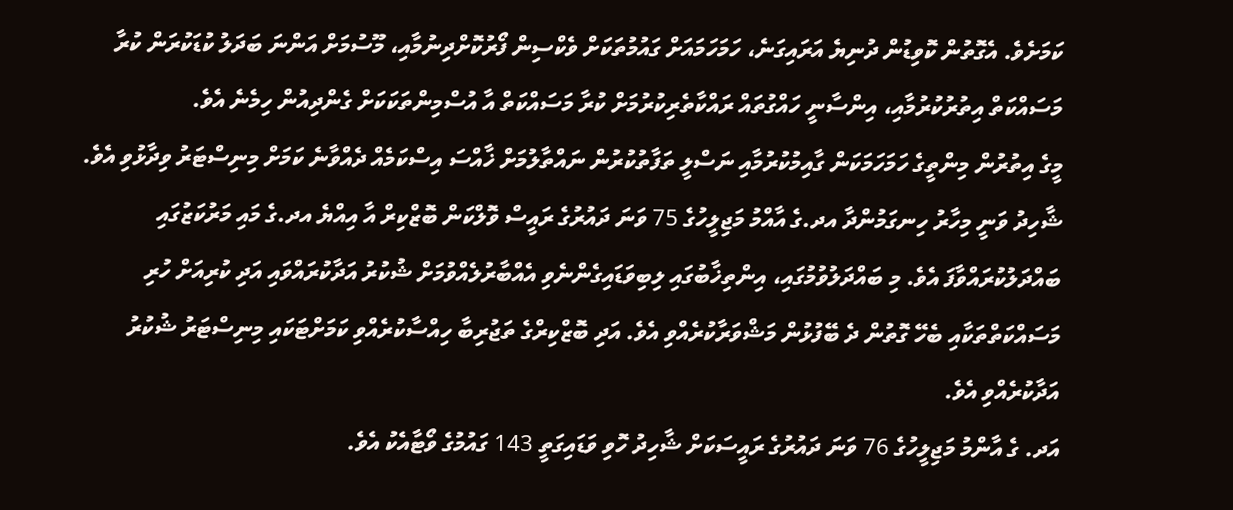ކަމަށެވެ. އެގޮތުން ކޮވިޑުން ދުނިޔެ އަރައިގަނެ، ހަމަހަމައަށް ގައުމުތަކަށް ވެކްސިން ފޯރުކޮށްދިނުމާއި، މޫސުމަށް އަންނަ ބަދަލު ކުޑަކުރަން ކުރާ މަސައްކަތް އިތުރުކުރުމާއި، އިންސާނީ ހައްގުތައް ރައްކާތެރިކުރުމަށް ކުރާ މަސައްކަތް އާ އުސްމިންތަކަކަށް ގެންދިއުން ހިމެނެ އެވެ.
މީގެ އިތުރުން މިންތީގެ ހަމަހަމަކަން ގާއިމުކުރުމާއި ނަސްލީ ތަފާތުކުރުން ނައްތާލުމަށް ޚާއްސަ އިސްކަމެއް ދެއްވާނެ ކަމަށް މިނިސްޓަރު ވިދާޅުވި އެވެ.
ޝާހިދު ވަނީ މިހާރު ހިނގަމުންދާ އދ.ގެ އާއްމު މަޖިލީހުގެ 75 ވަނަ ދައުރުގެ ރައީސް ވޮލްކަން ބޮޒްކިރް އާ އިއްޔެ އދ.ގެ މައި މަރުކަޒުގައި ބައްދަލުކުރައްވާފަ އެވެ. މި ބައްދަލުވުމުގައި، އިންތިޚާބުގައި ލިބިވަޑައިގެންނެވި އެއްބާރުލެއްވުމަށް ޝުކުރު އަދާކުރައްވައި އަދި ކުރިއަށް ހުރި މަސައްކަތްތަކާއި ބެހޭ ގޮތުން ދެ ބޭފުޅުން މަޝްވަރާކުރެއްވި އެވެ. އަދި ބޮޒްކިރްގެ ތަޖުރިބާ ހިއްސާކުރެއްވި ކަމަށްޓަކައި މިނިސްޓަރު ޝުކުރު އަދާކުރެއްވި އެވެ.
އަދ. ގެ އާންމު މަޖިލީހުގެ 76 ވަނަ ދައުރުގެ ރައީސަކަށް ޝާހިދު ހޮވި ވަޑައިގަތީ 143 ގައުމުގެ ވޯޓާއެކު އެވެ.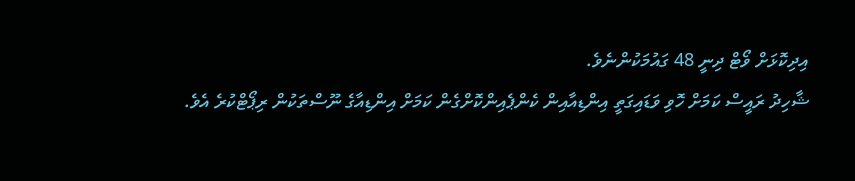އިދިކޮޅަށް ވޯޓް ދިނީ 48 ގައުމަކުންނެވެ.
ޝާހިދު ރައީސް ކަމަށް ހޮވި ވަޑައިގަތީ އިންޑިއާއިން ކެންޕެއިންކޮށްގެން ކަމަށް އިންޑިއާގެ ނޫސްތަކުން ރިޕޯޓްކުރެ އެވެ.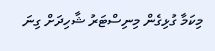މިކަމާ ގުޅިގެން މިނިސްޓަރު ޝާހިދަށް ގިނަ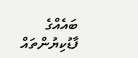ބައެއްގެ ފާޑުކިޔުންތައް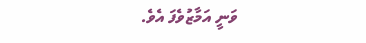ވަނީ އަމާޒުވެފަ އެވެ.